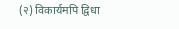(२) विकार्यमपि द्विधा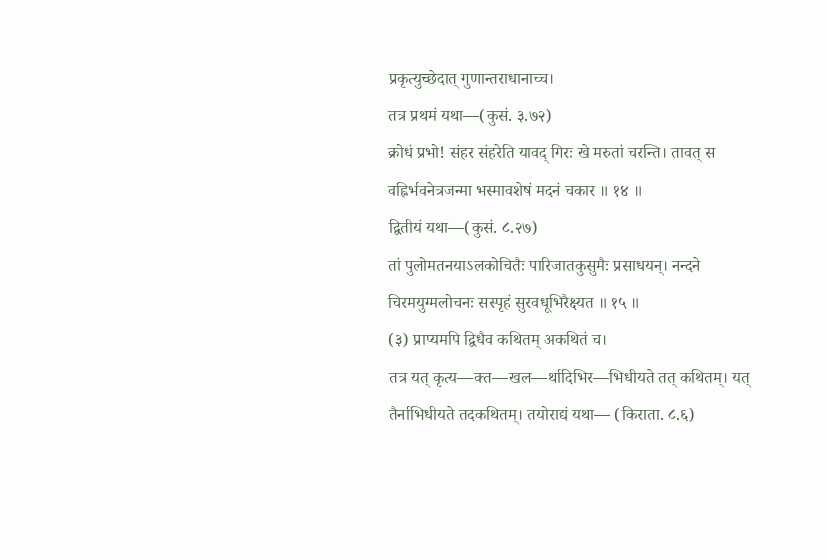प्रकृत्युच्छेदात् गुणान्तराधानाच्च।
तत्र प्रथमं यथा—(कुसं. ३.७२)
क्रोधं प्रभो! संहर संहरेति यावद् गिरः खे मरुतां चरन्ति। तावत् स वह्निर्भवनेत्रजन्मा भस्मावशेषं मदनं चकार ॥ १४ ॥
द्वितीयं यथा—(कुसं. ८.२७)
तां पुलोमतनयाऽलकोचितैः पारिजातकुसुमैः प्रसाधयन्। नन्दने चिरमयुग्मलोचनः सस्पृहं सुरवधूभिरैक्ष्यत ॥ १५ ॥
(३) प्राप्यमपि द्विधैव कथितम् अकथितं च।
तत्र यत् कृत्य—क्त—खल—र्थादिभिर—भिधीयते तत् कथितम्। यत् तैर्नाभिधीयते तदकथितम्। तयोराद्यं यथा— (किराता. ८.६)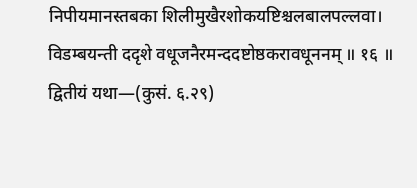निपीयमानस्तबका शिलीमुखैरशोकयष्टिश्चलबालपल्लवा। विडम्बयन्ती ददृशे वधूजनैरमन्ददष्टोष्ठकरावधूननम् ॥ १६ ॥
द्वितीयं यथा—(कुसं. ६.२९)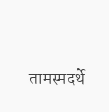तामस्मदर्थे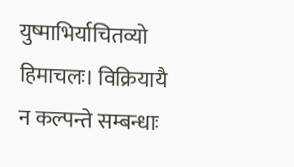युष्माभिर्याचितव्यो हिमाचलः। विक्रियायै न कल्पन्ते सम्बन्धाः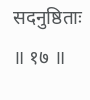सदनुष्ठिताः ॥ १७ ॥